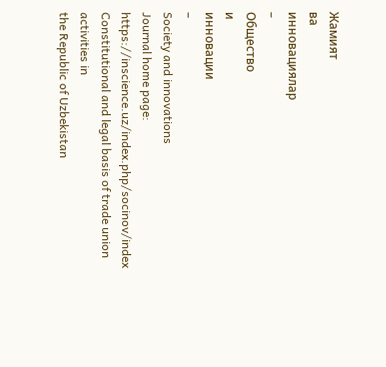Жамият
ва
инновациялар
–
Общество
и
инновации
–
Society and innovations
Journal home page:
https://inscience.uz/index.php/socinov/index
Constitutional and legal basis of trade union activities in
the Republic of Uzbekistan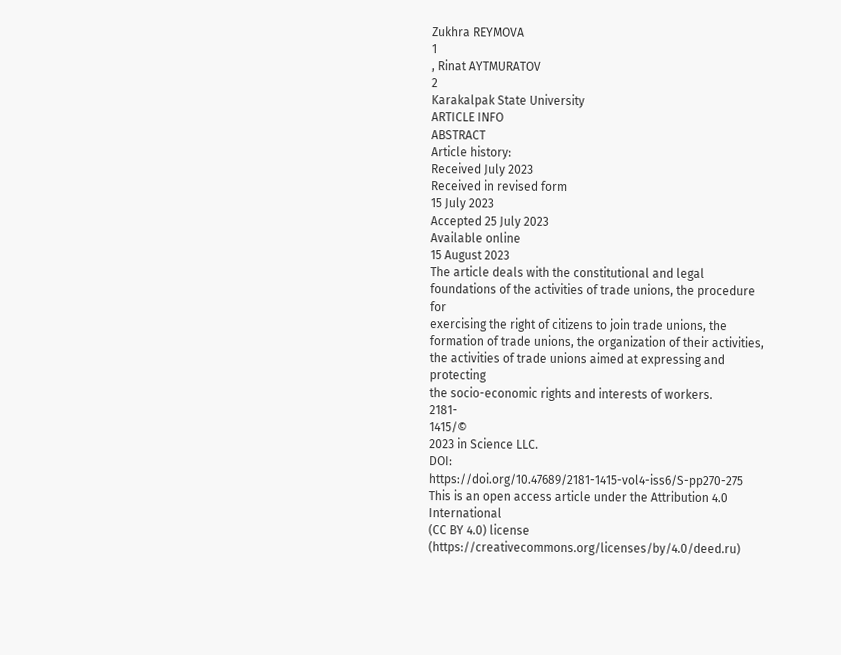Zukhra REYMOVA
1
, Rinat AYTMURATOV
2
Karakalpak State University
ARTICLE INFO
ABSTRACT
Article history:
Received July 2023
Received in revised form
15 July 2023
Accepted 25 July 2023
Available online
15 August 2023
The article deals with the constitutional and legal
foundations of the activities of trade unions, the procedure for
exercising the right of citizens to join trade unions, the
formation of trade unions, the organization of their activities,
the activities of trade unions aimed at expressing and protecting
the socio-economic rights and interests of workers.
2181-
1415/©
2023 in Science LLC.
DOI:
https://doi.org/10.47689/2181-1415-vol4-iss6/S-pp270-275
This is an open access article under the Attribution 4.0 International
(CC BY 4.0) license (https://creativecommons.org/licenses/by/4.0/deed.ru)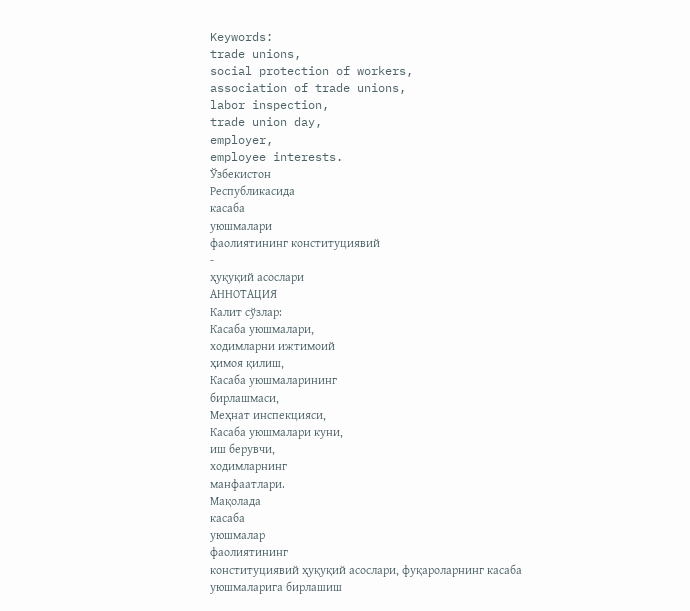Keywords:
trade unions,
social protection of workers,
association of trade unions,
labor inspection,
trade union day,
employer,
employee interests.
Ўзбекистон
Республикасида
касаба
уюшмалари
фаолиятининг конституциявий
-
ҳуқуқий асослари
АННОТАЦИЯ
Калит сўзлар:
Касаба уюшмалари,
ходимларни ижтимоий
ҳимоя қилиш,
Касаба уюшмаларининг
бирлашмаси,
Меҳнат инспекцияси,
Касаба уюшмалари куни,
иш берувчи,
ходимларнинг
манфаатлари.
Мақолада
касаба
уюшмалар
фаолиятининг
конституциявий ҳуқуқий асослари, фуқароларнинг касаба
уюшмаларига бирлашиш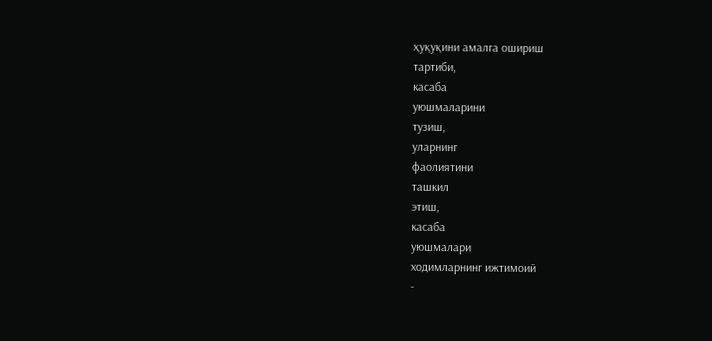ҳуқуқини амалга ошириш
тартиби,
касаба
уюшмаларини
тузиш,
уларнинг
фаолиятини
ташкил
этиш,
касаба
уюшмалари
ходимларнинг ижтимоий
-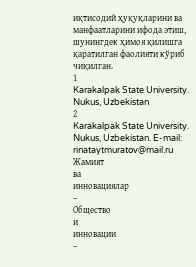иқтисодий ҳуқуқларини ва
манфаатларини ифода этиш, шунингдек ҳимоя қилишга
қаратилган фаолияти кўриб чиқилган.
1
Karakalpak State University. Nukus, Uzbekistan
2
Karakalpak State University. Nukus, Uzbekistan. E-mail: rinataytmuratov@mail.ru
Жамият
ва
инновациялар
–
Общество
и
инновации
–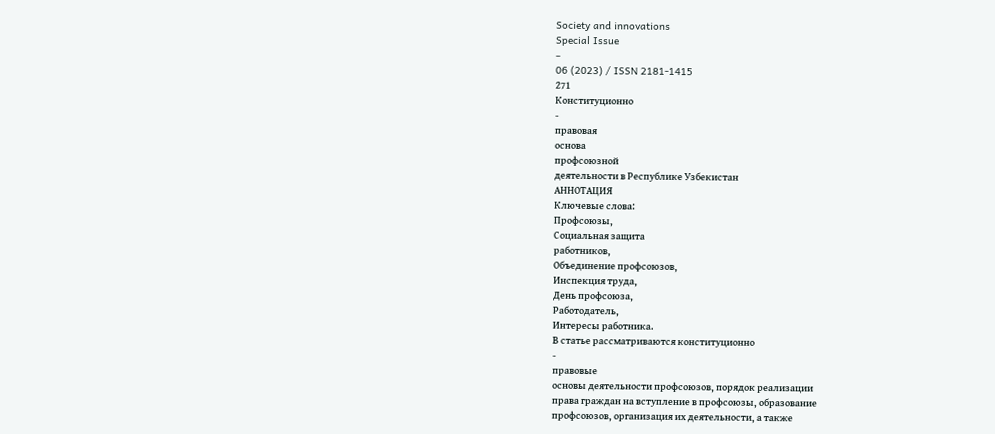Society and innovations
Special Issue
–
06 (2023) / ISSN 2181-1415
271
Конституционно
-
правовая
основа
профсоюзной
деятельности в Республике Узбекистан
АННОТАЦИЯ
Ключевые слова:
Профсоюзы,
Социальная защита
работников,
Объединение профсоюзов,
Инспекция труда,
День профсоюза,
Работодатель,
Интересы работника.
В статье рассматриваются конституционно
-
правовые
основы деятельности профсоюзов, порядок реализации
права граждан на вступление в профсоюзы, образование
профсоюзов, организация их деятельности, а также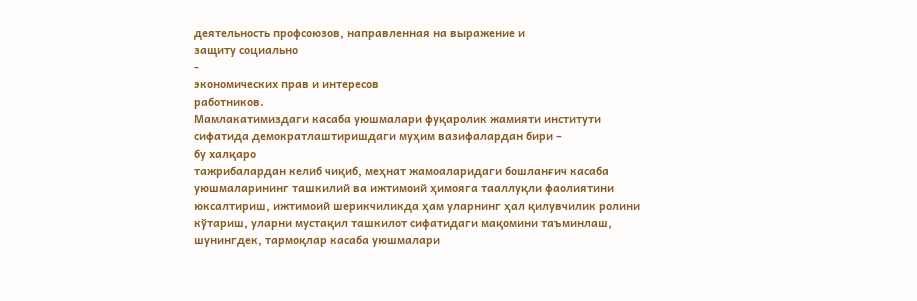деятельность профсоюзов, направленная на выражение и
защиту социально
-
экономических прав и интересов
работников.
Мамлакатимиздаги касаба уюшмалари фуқаролик жамияти институти
сифатида демократлаштиришдаги муҳим вазифалардан бири –
бу халқаро
тажрибалардан келиб чиқиб, меҳнат жамоаларидаги бошланғич касаба
уюшмаларининг ташкилий ва ижтимоий ҳимояга тааллуқли фаолиятини
юксалтириш, ижтимоий шерикчиликда ҳам уларнинг ҳал қилувчилик ролини
кўтариш, уларни мустақил ташкилот сифатидаги мақомини таъминлаш,
шунингдек, тармоқлар касаба уюшмалари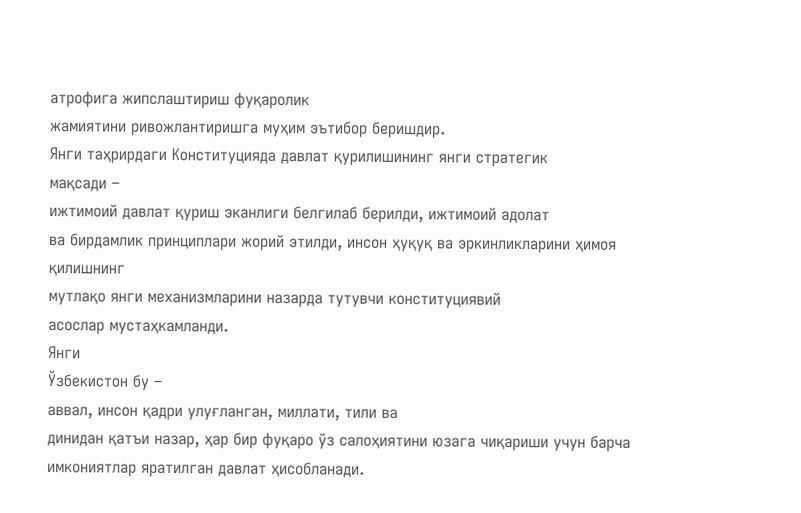атрофига жипслаштириш фуқаролик
жамиятини ривожлантиришга муҳим эътибор беришдир.
Янги таҳрирдаги Конституцияда давлат қурилишининг янги стратегик
мақсади –
ижтимоий давлат қуриш эканлиги белгилаб берилди, ижтимоий адолат
ва бирдамлик принциплари жорий этилди, инсон ҳуқуқ ва эркинликларини ҳимоя
қилишнинг
мутлақо янги механизмларини назарда тутувчи конституциявий
асослар мустаҳкамланди.
Янги
Ўзбекистон бу –
аввал, инсон қадри улуғланган, миллати, тили ва
динидан қатъи назар, ҳар бир фуқаро ўз салоҳиятини юзага чиқариши учун барча
имкониятлар яратилган давлат ҳисобланади.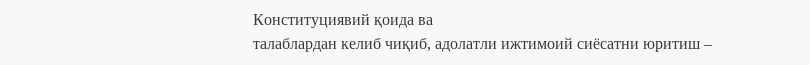Конституциявий қоида ва
талаблардан келиб чиқиб, адолатли ижтимоий сиёсатни юритиш –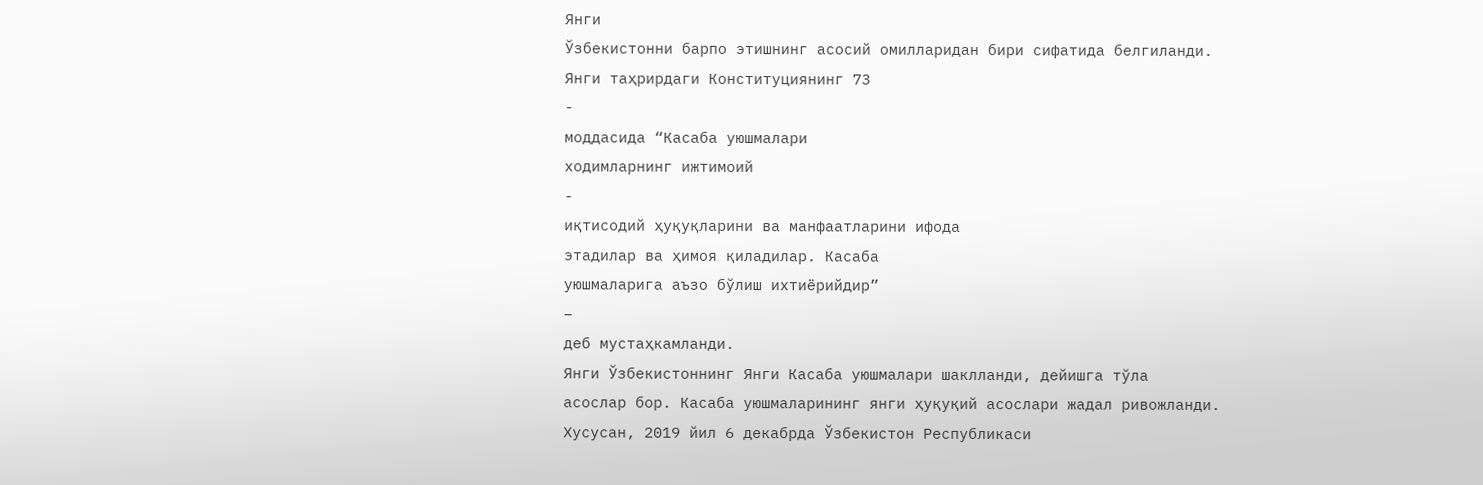Янги
Ўзбекистонни барпо этишнинг асосий омилларидан бири сифатида белгиланди.
Янги таҳрирдаги Конституциянинг 73
-
моддасида “Касаба уюшмалари
ходимларнинг ижтимоий
-
иқтисодий ҳуқуқларини ва манфаатларини ифода
этадилар ва ҳимоя қиладилар. Касаба
уюшмаларига аъзо бўлиш ихтиёрийдир”
–
деб мустаҳкамланди.
Янги Ўзбекистоннинг Янги Касаба уюшмалари шаклланди, дейишга тўла
асослар бор. Касаба уюшмаларининг янги ҳуқуқий асослари жадал ривожланди.
Хусусан, 2019 йил 6 декабрда Ўзбекистон Республикаси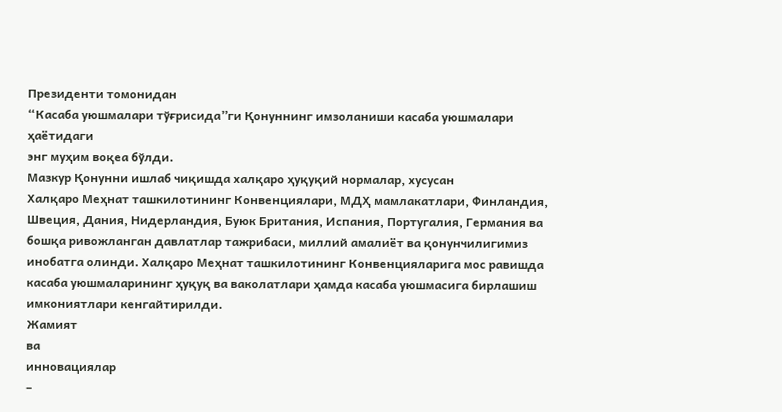Президенти томонидан
“Касаба уюшмалари тўғрисида”ги Қонуннинг имзоланиши касаба уюшмалари
ҳаётидаги
энг муҳим воқеа бўлди.
Мазкур Қонунни ишлаб чиқишда халқаро ҳуқуқий нормалар, хусусан
Халқаро Меҳнат ташкилотининг Конвенциялари, МДҲ мамлакатлари, Финландия,
Швеция, Дания, Нидерландия, Буюк Британия, Испания, Португалия, Германия ва
бошқа ривожланган давлатлар тажрибаси, миллий амалиёт ва қонунчилигимиз
инобатга олинди. Халқаро Меҳнат ташкилотининг Конвенцияларига мос равишда
касаба уюшмаларининг ҳуқуқ ва ваколатлари ҳамда касаба уюшмасига бирлашиш
имкониятлари кенгайтирилди.
Жамият
ва
инновациялар
–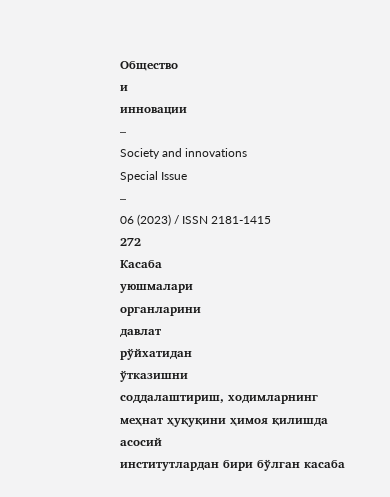Общество
и
инновации
–
Society and innovations
Special Issue
–
06 (2023) / ISSN 2181-1415
272
Касаба
уюшмалари
органларини
давлат
рўйхатидан
ўтказишни
соддалаштириш, ходимларнинг меҳнат ҳуқуқини ҳимоя қилишда асосий
институтлардан бири бўлган касаба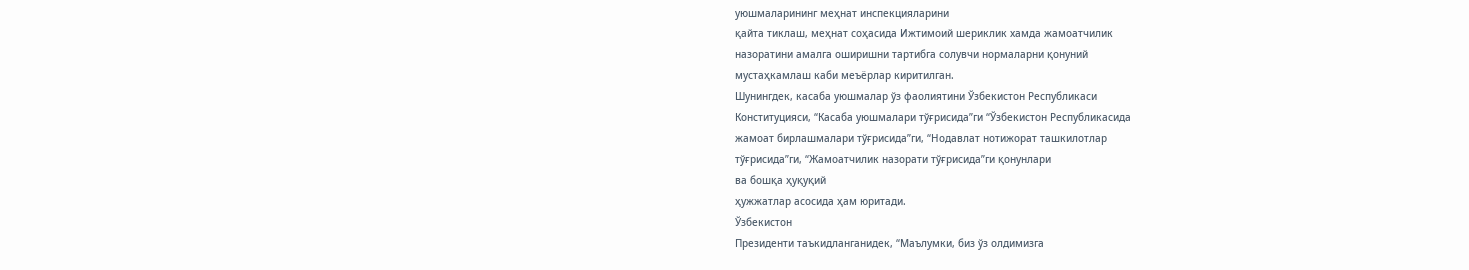уюшмаларининг меҳнат инспекцияларини
қайта тиклаш, меҳнат соҳасида Ижтимоий шериклик хамда жамоатчилик
назоратини амалга оширишни тартибга солувчи нормаларни қонуний
мустаҳкамлаш каби меъёрлар киритилган.
Шунингдек, касаба уюшмалар ўз фаолиятини Ўзбекистон Республикаси
Конституцияси, “Касаба уюшмалари тўғрисида”ги “Ўзбекистон Республикасида
жамоат бирлашмалари тўғрисида”ги, “Нодавлат нотижорат ташкилотлар
тўғрисида”ги, “Жамоатчилик назорати тўғрисида”ги қонунлари
ва бошқа ҳуқуқий
ҳужжатлар асосида ҳам юритади.
Ўзбекистон
Президенти таъкидланганидек, “Маълумки, биз ўз олдимизга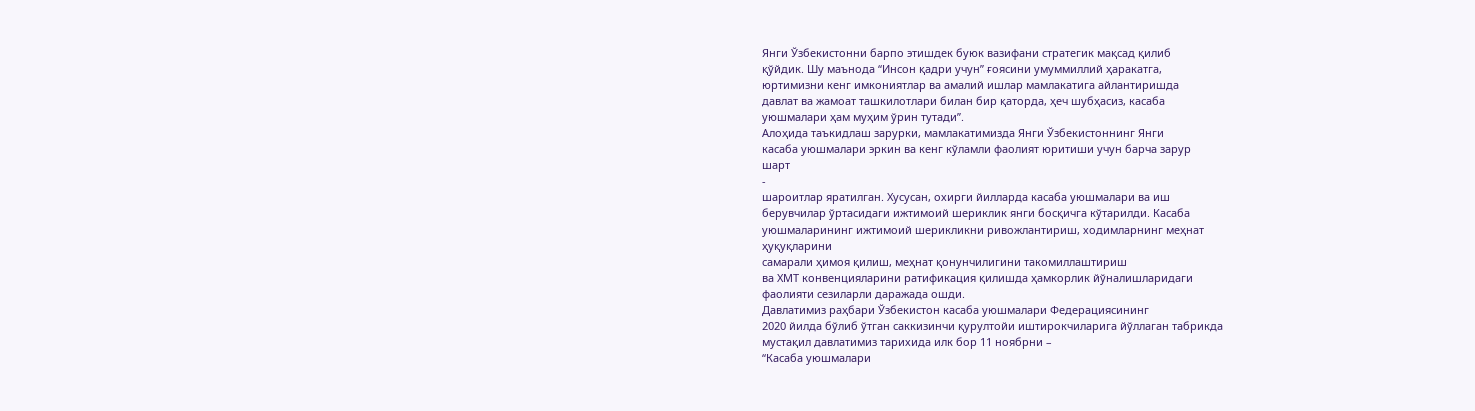Янги Ўзбекистонни барпо этишдек буюк вазифани стратегик мақсад қилиб
қўйдик. Шу маънода “Инсон қадри учун” ғоясини умуммиллий ҳаракатга,
юртимизни кенг имкониятлар ва амалий ишлар мамлакатига айлантиришда
давлат ва жамоат ташкилотлари билан бир қаторда, ҳеч шубҳасиз, касаба
уюшмалари ҳам муҳим ўрин тутади”.
Алоҳида таъкидлаш зарурки, мамлакатимизда Янги Ўзбекистоннинг Янги
касаба уюшмалари эркин ва кенг кўламли фаолият юритиши учун барча зарур
шарт
-
шароитлар яратилган. Хусусан, охирги йилларда касаба уюшмалари ва иш
берувчилар ўртасидаги ижтимоий шериклик янги босқичга кўтарилди. Касаба
уюшмаларининг ижтимоий шерикликни ривожлантириш, ходимларнинг меҳнат
ҳуқуқларини
самарали ҳимоя қилиш, меҳнат қонунчилигини такомиллаштириш
ва ХМТ конвенцияларини ратификация қилишда ҳамкорлик йўналишларидаги
фаолияти сезиларли даражада ошди.
Давлатимиз раҳбари Ўзбекистон касаба уюшмалари Федерациясининг
2020 йилда бўлиб ўтган саккизинчи қурултойи иштирокчиларига йўллаган табрикда
мустақил давлатимиз тарихида илк бор 11 ноябрни –
“Касаба уюшмалари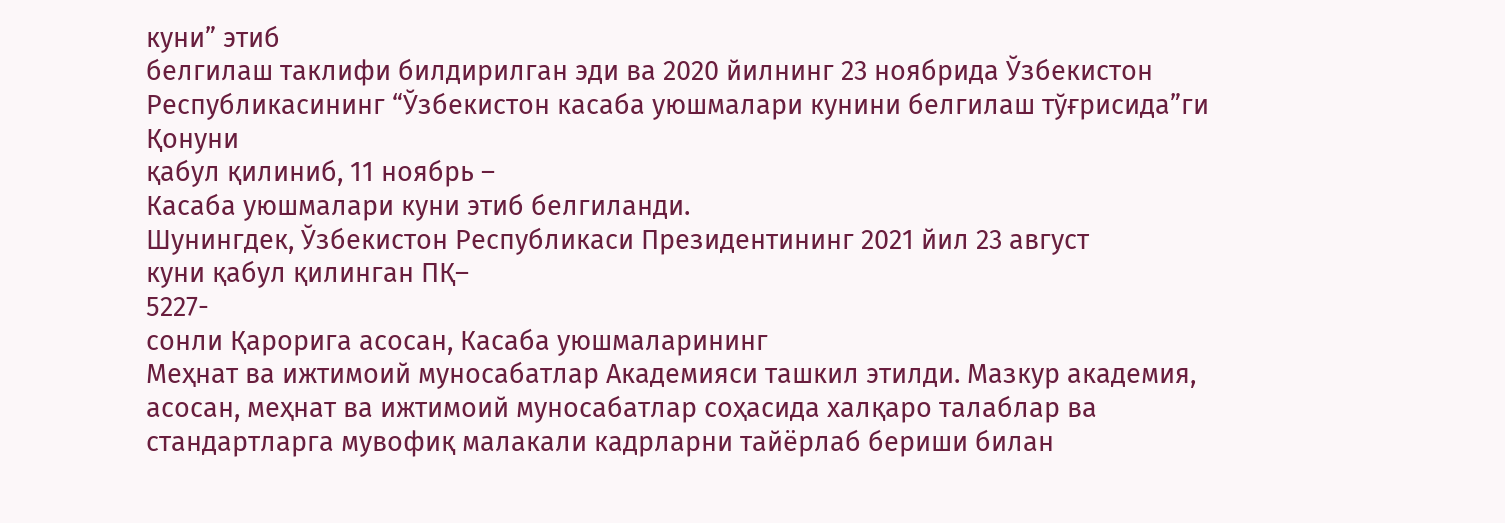куни” этиб
белгилаш таклифи билдирилган эди ва 2020 йилнинг 23 ноябрида Ўзбекистон
Республикасининг “Ўзбекистон касаба уюшмалари кунини белгилаш тўғрисида”ги
Қонуни
қабул қилиниб, 11 ноябрь –
Касаба уюшмалари куни этиб белгиланди.
Шунингдек, Ўзбекистон Республикаси Президентининг 2021 йил 23 август
куни қабул қилинган ПҚ–
5227-
сонли Қарорига асосан, Касаба уюшмаларининг
Меҳнат ва ижтимоий муносабатлар Академияси ташкил этилди. Мазкур академия,
асосан, меҳнат ва ижтимоий муносабатлар соҳасида халқаро талаблар ва
стандартларга мувофиқ малакали кадрларни тайёрлаб бериши билан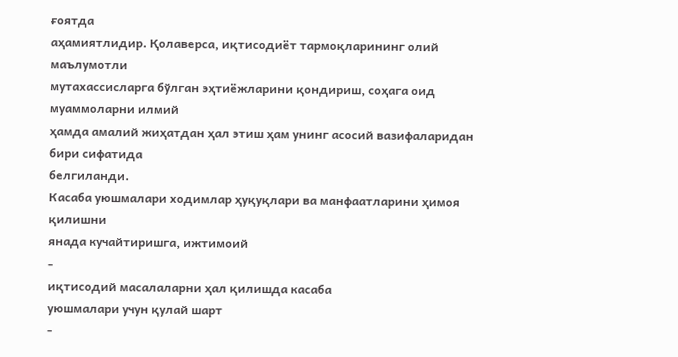ғоятда
аҳамиятлидир. Қолаверса, иқтисодиёт тармоқларининг олий маълумотли
мутахассисларга бўлган эҳтиёжларини қондириш, соҳага оид муаммоларни илмий
ҳамда амалий жиҳатдан ҳал этиш ҳам унинг асосий вазифаларидан бири сифатида
белгиланди.
Касаба уюшмалари ходимлар ҳуқуқлари ва манфаатларини ҳимоя қилишни
янада кучайтиришга, ижтимоий
-
иқтисодий масалаларни ҳал қилишда касаба
уюшмалари учун қулай шарт
-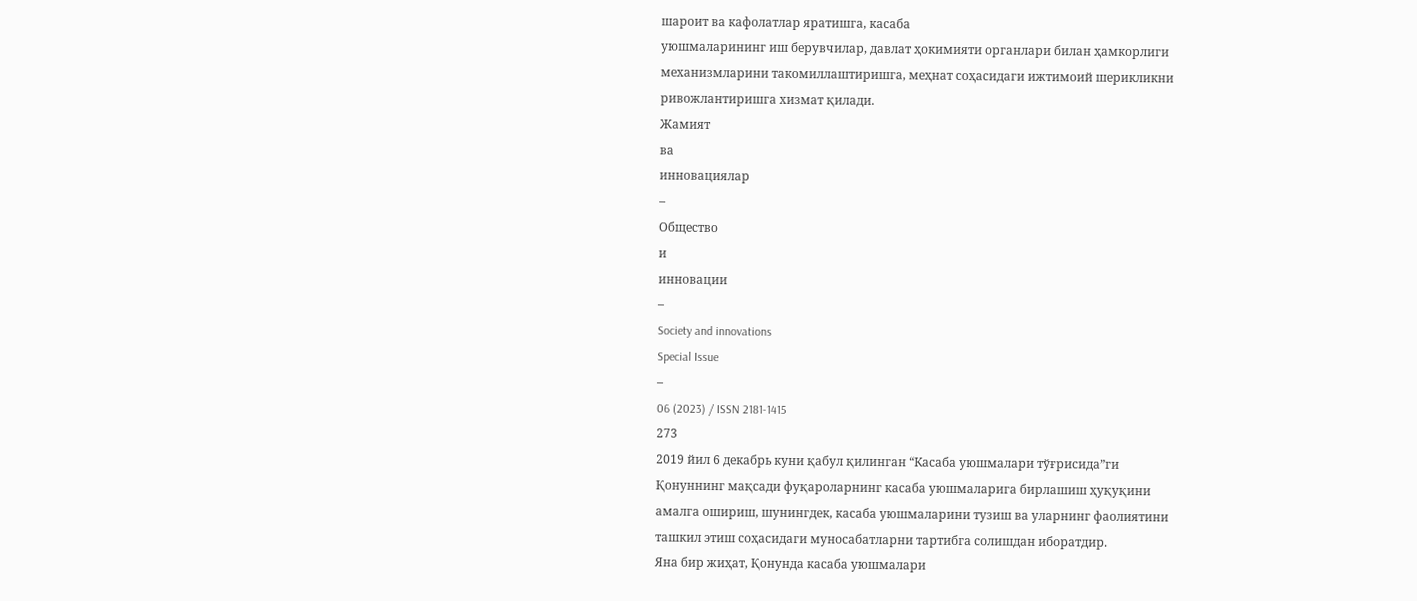шароит ва кафолатлар яратишга, касаба
уюшмаларининг иш берувчилар, давлат ҳокимияти органлари билан ҳамкорлиги
механизмларини такомиллаштиришга, меҳнат соҳасидаги ижтимоий шерикликни
ривожлантиришга хизмат қилади.
Жамият
ва
инновациялар
–
Общество
и
инновации
–
Society and innovations
Special Issue
–
06 (2023) / ISSN 2181-1415
273
2019 йил 6 декабрь куни қабул қилинган “Касаба уюшмалари тўғрисида”ги
Қонуннинг мақсади фуқароларнинг касаба уюшмаларига бирлашиш ҳуқуқини
амалга ошириш, шунингдек, касаба уюшмаларини тузиш ва уларнинг фаолиятини
ташкил этиш соҳасидаги муносабатларни тартибга солишдан иборатдир.
Яна бир жиҳат, Қонунда касаба уюшмалари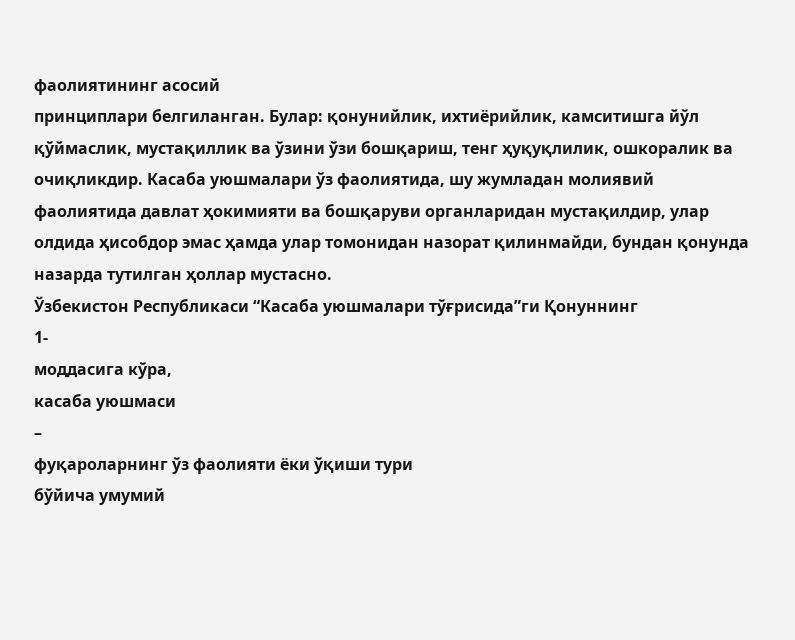фаолиятининг асосий
принциплари белгиланган. Булар: қонунийлик, ихтиёрийлик, камситишга йўл
қўймаслик, мустақиллик ва ўзини ўзи бошқариш, тенг ҳуқуқлилик, ошкоралик ва
очиқликдир. Касаба уюшмалари ўз фаолиятида, шу жумладан молиявий
фаолиятида давлат ҳокимияти ва бошқаруви органларидан мустақилдир, улар
олдида ҳисобдор эмас ҳамда улар томонидан назорат қилинмайди, бундан қонунда
назарда тутилган ҳоллар мустасно.
Ўзбекистон Республикаси “Касаба уюшмалари тўғрисида”ги Қонуннинг
1-
моддасига кўра,
касаба уюшмаси
–
фуқароларнинг ўз фаолияти ёки ўқиши тури
бўйича умумий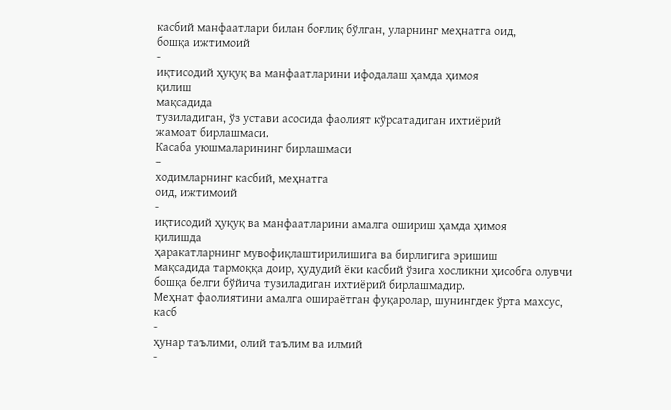касбий манфаатлари билан боғлиқ бўлган, уларнинг меҳнатга оид,
бошқа ижтимоий
-
иқтисодий ҳуқуқ ва манфаатларини ифодалаш ҳамда ҳимоя
қилиш
мақсадида
тузиладиган, ўз устави асосида фаолият кўрсатадиган ихтиёрий
жамоат бирлашмаси.
Касаба уюшмаларининг бирлашмаси
–
ходимларнинг касбий, меҳнатга
оид, ижтимоий
-
иқтисодий ҳуқуқ ва манфаатларини амалга ошириш ҳамда ҳимоя
қилишда
ҳаракатларнинг мувофиқлаштирилишига ва бирлигига эришиш
мақсадида тармоққа доир, ҳудудий ёки касбий ўзига хосликни ҳисобга олувчи
бошқа белги бўйича тузиладиган ихтиёрий бирлашмадир.
Меҳнат фаолиятини амалга ошираётган фуқаролар, шунингдек ўрта махсус,
касб
-
ҳунар таълими, олий таълим ва илмий
-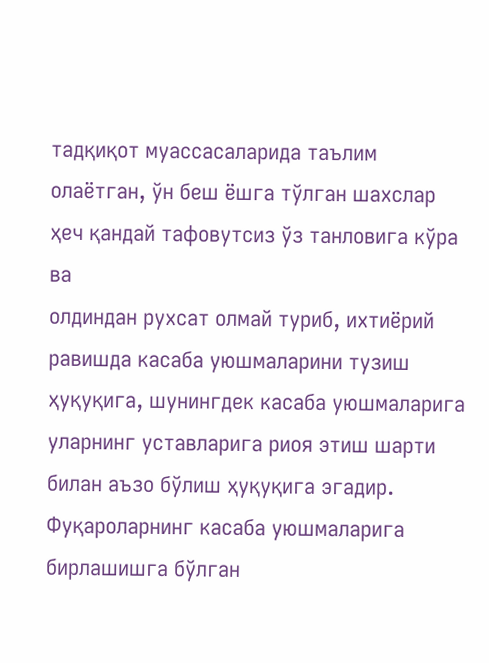тадқиқот муассасаларида таълим
олаётган, ўн беш ёшга тўлган шахслар ҳеч қандай тафовутсиз ўз танловига кўра ва
олдиндан рухсат олмай туриб, ихтиёрий равишда касаба уюшмаларини тузиш
ҳуқуқига, шунингдек касаба уюшмаларига уларнинг уставларига риоя этиш шарти
билан аъзо бўлиш ҳуқуқига эгадир.
Фуқароларнинг касаба уюшмаларига бирлашишга бўлган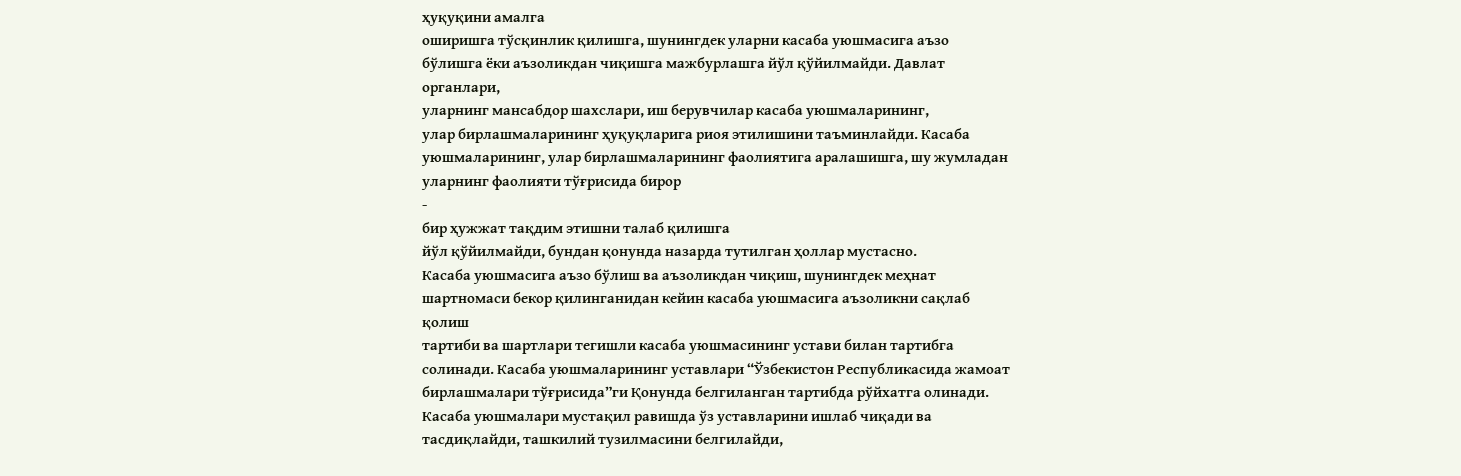ҳуқуқини амалга
оширишга тўсқинлик қилишга, шунингдек уларни касаба уюшмасига аъзо
бўлишга ёки аъзоликдан чиқишга мажбурлашга йўл қўйилмайди. Давлат
органлари,
уларнинг мансабдор шахслари, иш берувчилар касаба уюшмаларининг,
улар бирлашмаларининг ҳуқуқларига риоя этилишини таъминлайди. Касаба
уюшмаларининг, улар бирлашмаларининг фаолиятига аралашишга, шу жумладан
уларнинг фаолияти тўғрисида бирор
-
бир ҳужжат тақдим этишни талаб қилишга
йўл қўйилмайди, бундан қонунда назарда тутилган ҳоллар мустасно.
Касаба уюшмасига аъзо бўлиш ва аъзоликдан чиқиш, шунингдек меҳнат
шартномаси бекор қилинганидан кейин касаба уюшмасига аъзоликни сақлаб
қолиш
тартиби ва шартлари тегишли касаба уюшмасининг устави билан тартибга
солинади. Касаба уюшмаларининг уставлари “Ўзбекистон Республикасида жамоат
бирлашмалари тўғрисида”ги Қонунда белгиланган тартибда рўйхатга олинади.
Касаба уюшмалари мустақил равишда ўз уставларини ишлаб чиқади ва
тасдиқлайди, ташкилий тузилмасини белгилайди,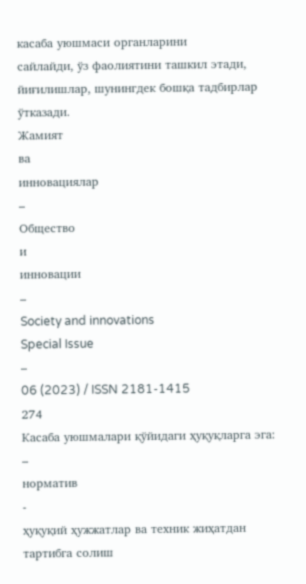касаба уюшмаси органларини
сайлайди, ўз фаолиятини ташкил этади, йиғилишлар, шунингдек бошқа тадбирлар
ўтказади.
Жамият
ва
инновациялар
–
Общество
и
инновации
–
Society and innovations
Special Issue
–
06 (2023) / ISSN 2181-1415
274
Касаба уюшмалари қўйидаги ҳуқуқларга эга:
–
норматив
-
ҳуқуқий ҳужжатлар ва техник жиҳатдан тартибга солиш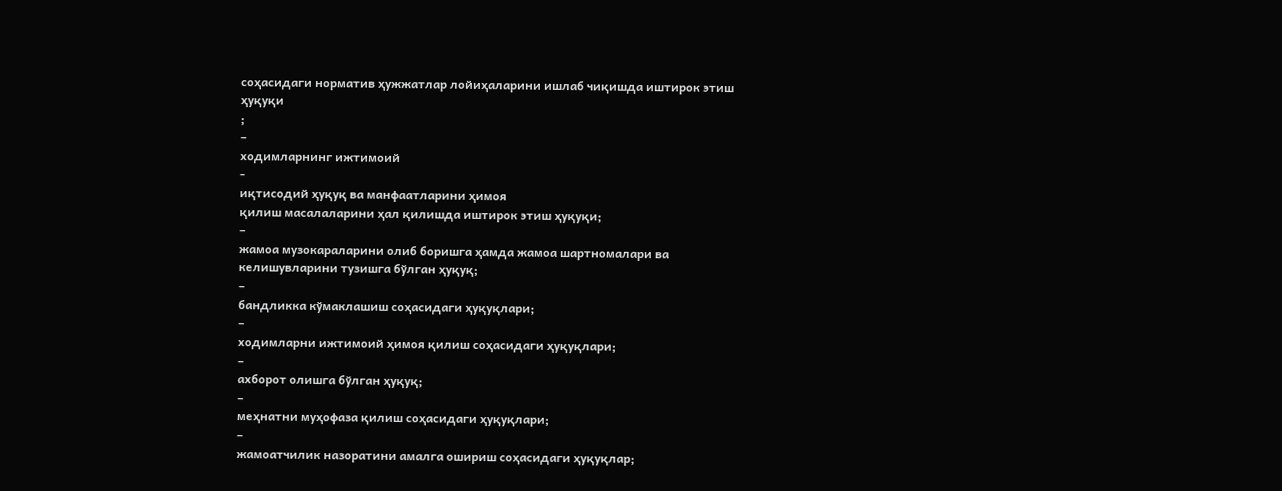соҳасидаги норматив ҳужжатлар лойиҳаларини ишлаб чиқишда иштирок этиш
ҳуқуқи
;
–
ходимларнинг ижтимоий
-
иқтисодий ҳуқуқ ва манфаатларини ҳимоя
қилиш масалаларини ҳал қилишда иштирок этиш ҳуқуқи;
–
жамоа музокараларини олиб боришга ҳамда жамоа шартномалари ва
келишувларини тузишга бўлган ҳуқуқ;
–
бандликка кўмаклашиш соҳасидаги ҳуқуқлари;
–
ходимларни ижтимоий ҳимоя қилиш соҳасидаги ҳуқуқлари;
–
ахборот олишга бўлган ҳуқуқ;
–
меҳнатни муҳофаза қилиш соҳасидаги ҳуқуқлари;
–
жамоатчилик назоратини амалга ошириш соҳасидаги ҳуқуқлар;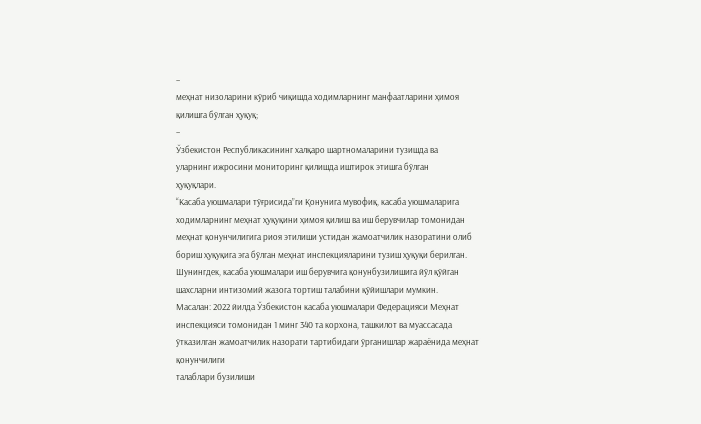–
меҳнат низоларини кўриб чиқишда ходимларнинг манфаатларини ҳимоя
қилишга бўлган ҳуқуқ;
–
Ўзбекистон Республикасининг халқаро шартномаларини тузишда ва
уларнинг ижросини мониторинг қилишда иштирок этишга бўлган
ҳуқуқлари.
“Касаба уюшмалари тўғрисида”ги Қонунига мувофиқ, касаба уюшмаларига
ходимларнинг меҳнат ҳуқуқини ҳимоя қилиш ва иш берувчилар томонидан
меҳнат қонунчилигига риоя этилиши устидан жамоатчилик назоратини олиб
бориш ҳуқуқига эга бўлган меҳнат инспекцияларини тузиш ҳуқуқи берилган.
Шунингдек, касаба уюшмалари иш берувчига қонунбузилишига йўл қўйган
шахсларни интизомий жазога тортиш талабини қўйишлари мумкин.
Масалан: 2022 йилда Ўзбекистон касаба уюшмалари Федерацияси Меҳнат
инспекцияси томонидан 1 минг 340 та корхона, ташкилот ва муассасада
ўтказилган жамоатчилик назорати тартибидаги ўрганишлар жараёнида меҳнат
қонунчилиги
талаблари бузилиши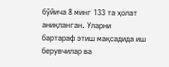бўйича 8 минг 133 та ҳолат аниқланган. Уларни
бартараф этиш мақсадида иш берувчилар ва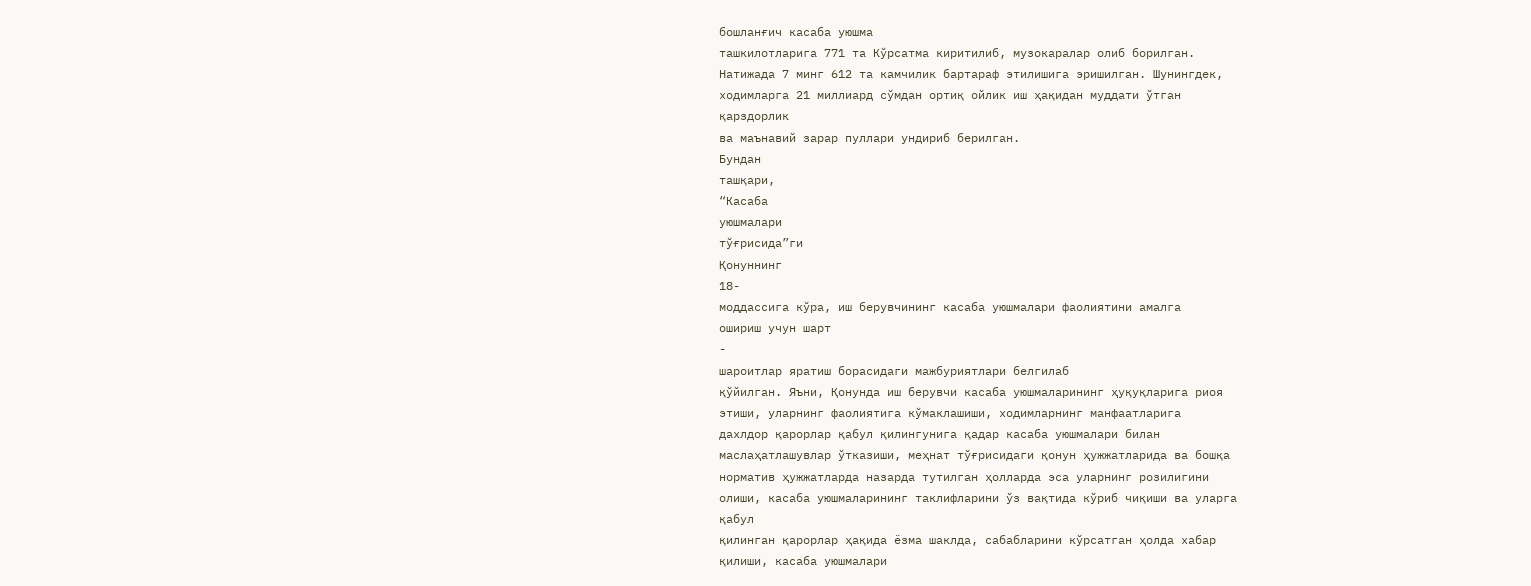бошланғич касаба уюшма
ташкилотларига 771 та Кўрсатма киритилиб, музокаралар олиб борилган.
Натижада 7 минг 612 та камчилик бартараф этилишига эришилган. Шунингдек,
ходимларга 21 миллиард сўмдан ортиқ ойлик иш ҳақидан муддати ўтган
қарздорлик
ва маънавий зарар пуллари ундириб берилган.
Бундан
ташқари,
“Касаба
уюшмалари
тўғрисида”ги
Қонуннинг
18-
моддассига кўра, иш берувчининг касаба уюшмалари фаолиятини амалга
ошириш учун шарт
-
шароитлар яратиш борасидаги мажбуриятлари белгилаб
қўйилган. Яъни, Қонунда иш берувчи касаба уюшмаларининг ҳуқуқларига риоя
этиши, уларнинг фаолиятига кўмаклашиши, ходимларнинг манфаатларига
дахлдор қарорлар қабул қилингунига қадар касаба уюшмалари билан
маслаҳатлашувлар ўтказиши, меҳнат тўғрисидаги қонун ҳужжатларида ва бошқа
норматив ҳужжатларда назарда тутилган ҳолларда эса уларнинг розилигини
олиши, касаба уюшмаларининг таклифларини ўз вақтида кўриб чиқиши ва уларга
қабул
қилинган қарорлар ҳақида ёзма шаклда, сабабларини кўрсатган ҳолда хабар
қилиши, касаба уюшмалари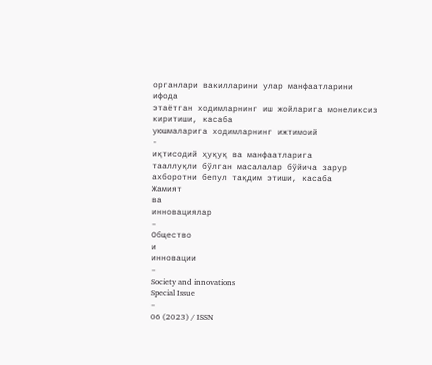органлари вакилларини улар манфаатларини ифода
этаётган ходимларнинг иш жойларига монеликсиз киритиши, касаба
уюшмаларига ходимларнинг ижтимоий
-
иқтисодий ҳуқуқ ва манфаатларига
тааллуқли бўлган масалалар бўйича зарур ахборотни бепул тақдим этиши, касаба
Жамият
ва
инновациялар
–
Общество
и
инновации
–
Society and innovations
Special Issue
–
06 (2023) / ISSN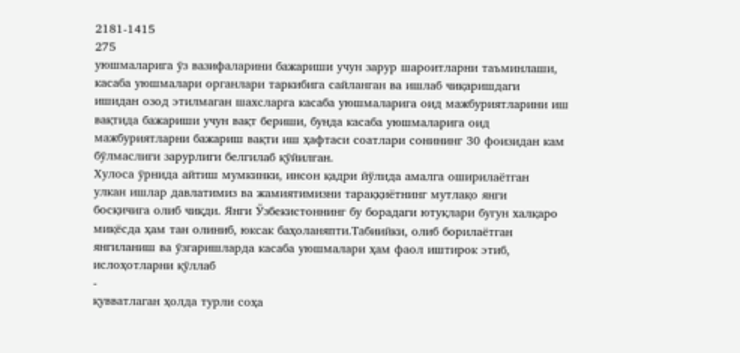2181-1415
275
уюшмаларига ўз вазифаларини бажариши учун зарур шароитларни таъминлаши,
касаба уюшмалари органлари таркибига сайланган ва ишлаб чиқаришдаги
ишидан озод этилмаган шахсларга касаба уюшмаларига оид мажбуриятларини иш
вақтида бажариши учун вақт бериши, бунда касаба уюшмаларига оид
мажбуриятларни бажариш вақти иш ҳафтаси соатлари сонининг 30 фоизидан кам
бўлмаслиги зарурлиги белгилаб қўйилган.
Хулоса ўрнида айтиш мумкинки, инсон қадри йўлида амалга оширилаётган
улкан ишлар давлатимиз ва жамиятимизни тараққиётнинг мутлақо янги
босқичига олиб чиқди. Янги Ўзбекистоннинг бу борадаги ютуқлари бугун халқаро
миқёсда ҳам тан олиниб, юксак баҳоланяпти.Табиийки, олиб борилаётган
янгиланиш ва ўзгаришларда касаба уюшмалари ҳам фаол иштирок этиб,
ислоҳотларни қўллаб
-
қувватлаган ҳолда турли соҳа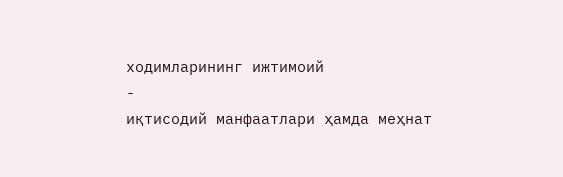ходимларининг ижтимоий
-
иқтисодий манфаатлари ҳамда меҳнат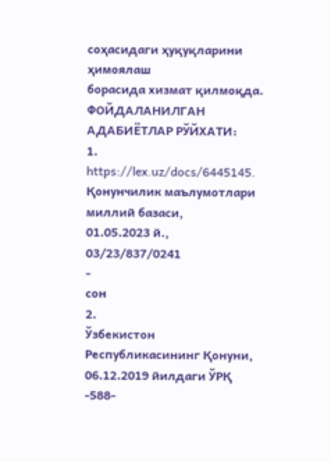соҳасидаги ҳуқуқларини ҳимоялаш
борасида хизмат қилмоқда.
ФОЙДАЛАНИЛГАН АДАБИЁТЛАР РЎЙХАТИ:
1.
https://lex.uz/docs/6445145. Қонунчилик маълумотлари миллий базаси,
01.05.2023 й., 03/23/837/0241
-
сон
2.
Ўзбекистон Республикасининг Қонуни, 06.12.2019 йилдаги ЎРҚ
-588-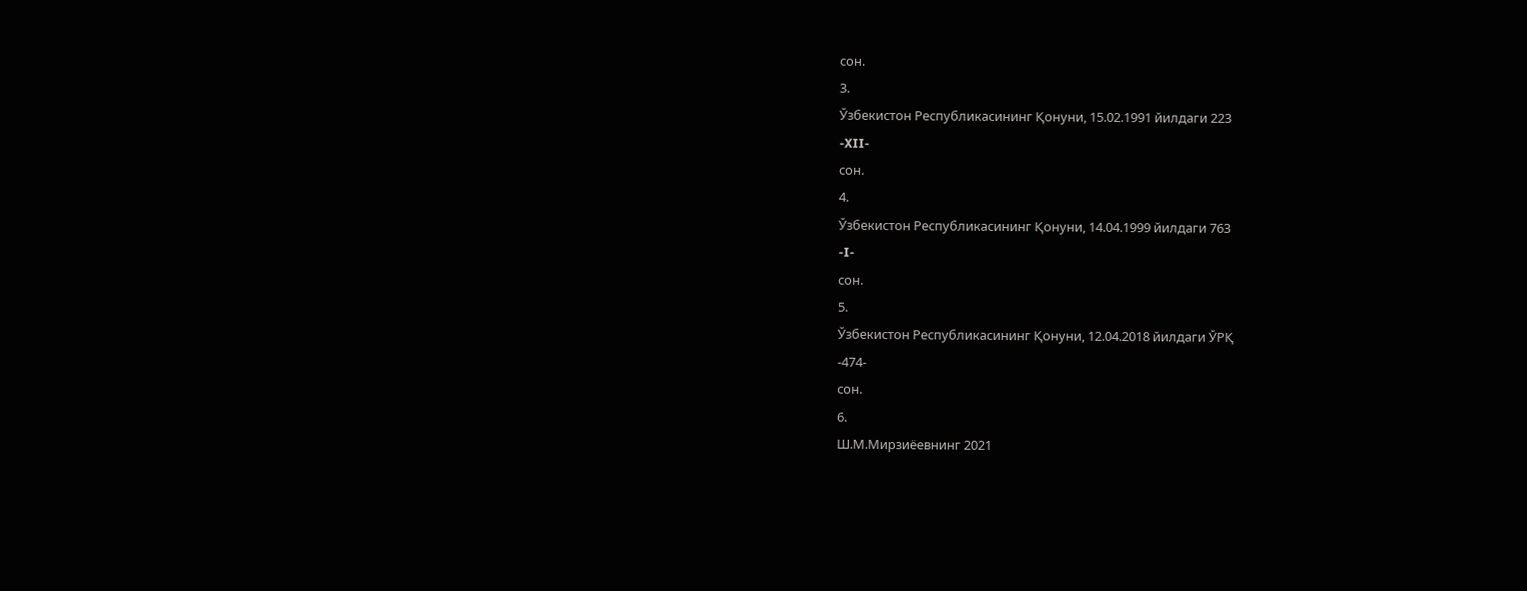сон.
3.
Ўзбекистон Республикасининг Қонуни, 15.02.1991 йилдаги 223
-XII-
сон.
4.
Ўзбекистон Республикасининг Қонуни, 14.04.1999 йилдаги 763
-I-
сон.
5.
Ўзбекистон Республикасининг Қонуни, 12.04.2018 йилдаги ЎРҚ
-474-
сон.
6.
Ш.М.Мирзиёевнинг 2021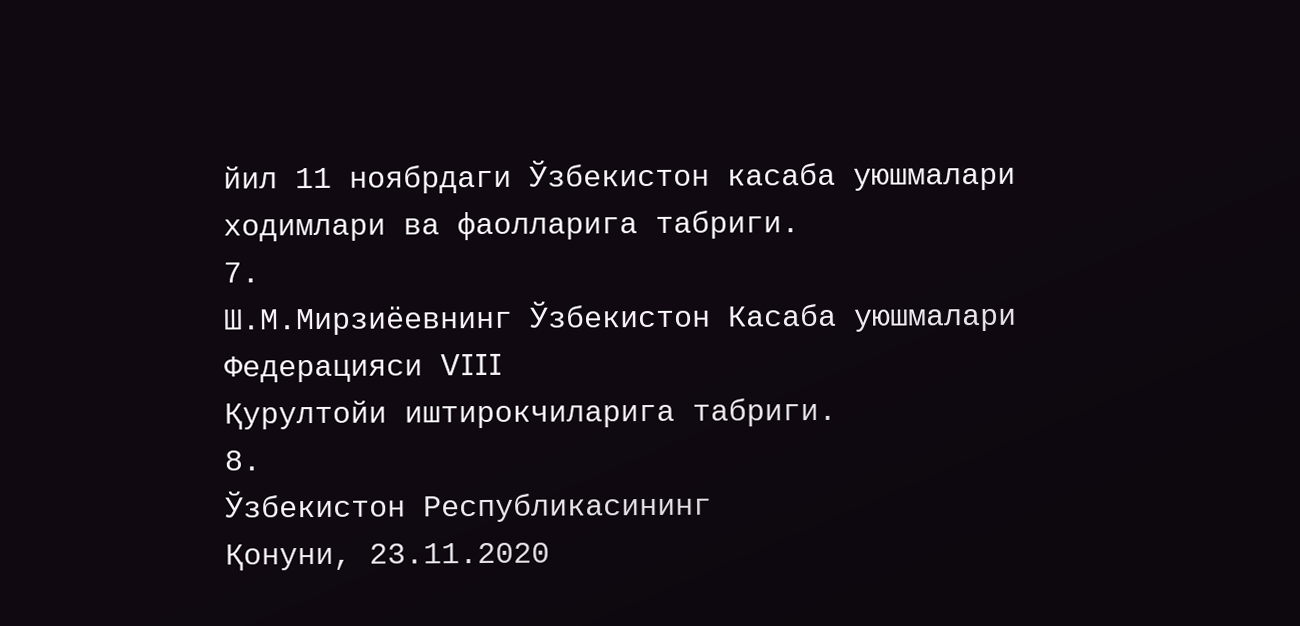йил 11 ноябрдаги Ўзбекистон касаба уюшмалари
ходимлари ва фаолларига табриги.
7.
Ш.М.Мирзиёевнинг Ўзбекистон Касаба уюшмалари Федерацияси VIII
Қурултойи иштирокчиларига табриги.
8.
Ўзбекистон Республикасининг
Қонуни, 23.11.2020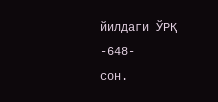йилдаги ЎРҚ
-648-
сон.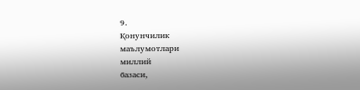9.
Қонунчилик
маълумотлари
миллий
базаси,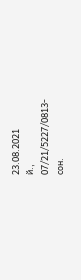23.08.2021
й.,
07/21/5227/0813-
сон.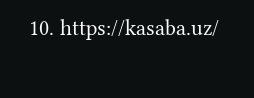10. https://kasaba.uz/